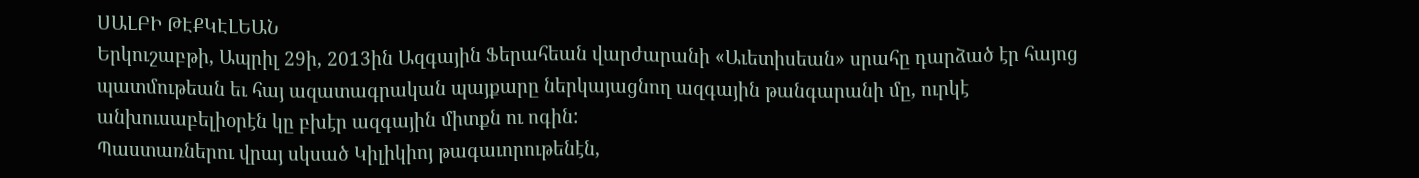ՍԱԼԲԻ ԹԷՔԿԷԼԵԱՆ
Երկուշաբթի, Ապրիլ 29ի, 2013ին Ազգային Ֆերահեան վարժարանի «Աւետիսեան» սրահը դարձած էր հայոց պատմութեան եւ հայ ազատագրական պայքարը ներկայացնող ազգային թանգարանի մը, ուրկէ անխուսաբելիօրէն կը բխէր ազգային միտքն ու ոգին:
Պաստառներու վրայ սկսած Կիլիկիոյ թագաւորութենէն,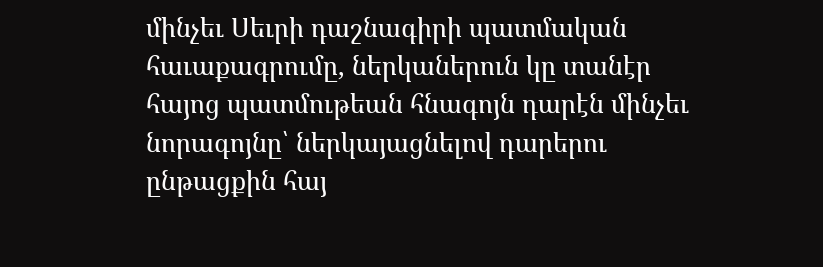մինչեւ Սեւրի դաշնագիրի պատմական հաւաքագրումը, ներկաներուն կը տանէր հայոց պատմութեան հնագոյն դարէն մինչեւ նորագոյնը՝ ներկայացնելով դարերու ընթացքին հայ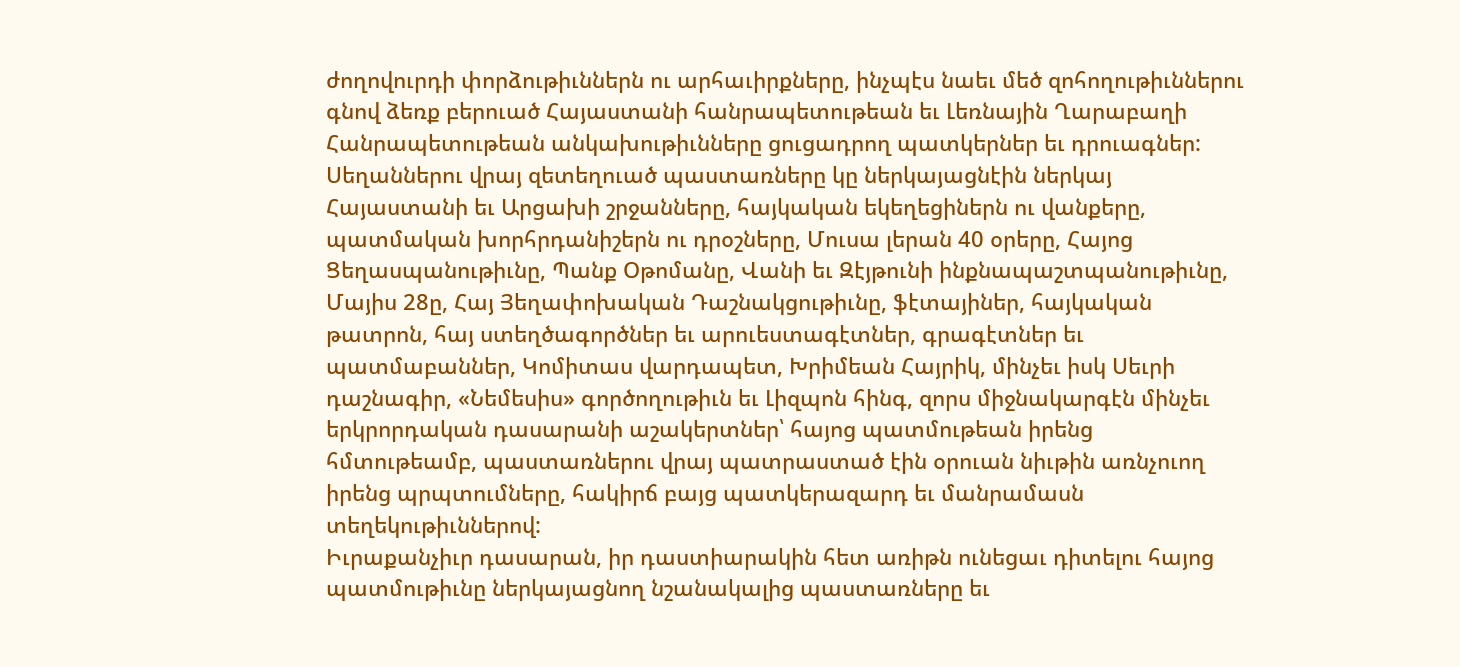ժողովուրդի փորձութիւններն ու արհաւիրքները, ինչպէս նաեւ մեծ զոհողութիւններու գնով ձեռք բերուած Հայաստանի հանրապետութեան եւ Լեռնային Ղարաբաղի Հանրապետութեան անկախութիւնները ցուցադրող պատկերներ եւ դրուագներ:
Սեղաններու վրայ զետեղուած պաստառները կը ներկայացնէին ներկայ Հայաստանի եւ Արցախի շրջանները, հայկական եկեղեցիներն ու վանքերը, պատմական խորհրդանիշերն ու դրօշները, Մուսա լերան 40 օրերը, Հայոց Ցեղասպանութիւնը, Պանք Օթոմանը, Վանի եւ Զէյթունի ինքնապաշտպանութիւնը, Մայիս 28ը, Հայ Յեղափոխական Դաշնակցութիւնը, ֆէտայիներ, հայկական թատրոն, հայ ստեղծագործներ եւ արուեստագէտներ, գրագէտներ եւ պատմաբաններ, Կոմիտաս վարդապետ, Խրիմեան Հայրիկ, մինչեւ իսկ Սեւրի դաշնագիր, «Նեմեսիս» գործողութիւն եւ Լիզպոն հինգ, զորս միջնակարգէն մինչեւ երկրորդական դասարանի աշակերտներ՝ հայոց պատմութեան իրենց հմտութեամբ, պաստառներու վրայ պատրաստած էին օրուան նիւթին առնչուող իրենց պրպտումները, հակիրճ բայց պատկերազարդ եւ մանրամասն տեղեկութիւններով:
Իւրաքանչիւր դասարան, իր դաստիարակին հետ առիթն ունեցաւ դիտելու հայոց պատմութիւնը ներկայացնող նշանակալից պաստառները եւ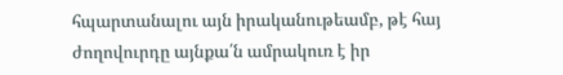հպարտանալու այն իրականութեամբ, թէ հայ ժողովուրդը այնքա՛ն ամրակուռ է իր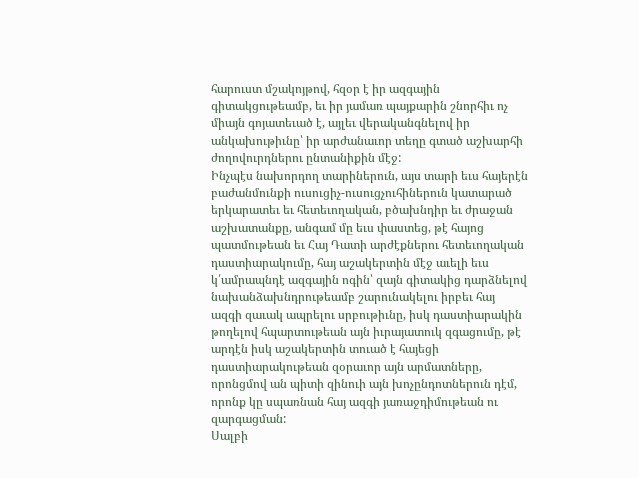հարուստ մշակոյթով, հզօր է իր ազգային գիտակցութեամբ, եւ իր յամառ պայքարին շնորհիւ ոչ միայն գոյատեւած է, այլեւ վերականգնելով իր անկախութիւնը՝ իր արժանաւոր տեղը գտած աշխարհի ժողովուրդներու ընտանիքին մէջ:
Ինչպէս նախորդող տարիներուն, այս տարի եւս հայերէն բաժանմունքի ուսուցիչ-ուսուցչուհիներուն կատարած երկարատեւ եւ հետեւողական, բծախնդիր եւ ժրաջան աշխատանքը, անգամ մը եւս փաստեց, թէ հայոց պատմութեան եւ Հայ Դատի արժէքներու հետեւողական դաստիարակումը, հայ աշակերտին մէջ աւելի եւս կ՛ամրապնդէ ազգային ոգին՝ զայն գիտակից դարձնելով նախանձախնդրութեամբ շարունակելու իրբեւ հայ ազգի զաւակ ապրելու սրբութիւնը, իսկ դաստիարակին թողելով հպարտութեան այն իւրայատուկ զգացումը, թէ արդէն իսկ աշակերտին տուած է հայեցի դաստիարակութեան զօրաւոր այն արմատները, որոնցմով ան պիտի զինուի այն խոչընդոտներուն դէմ, որոնք կը սպառնան հայ ազգի յառաջդիմութեան ու զարգացման:
Սալբի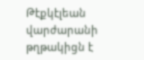Թէքկէլեան վարժարանի թղթակիցն է